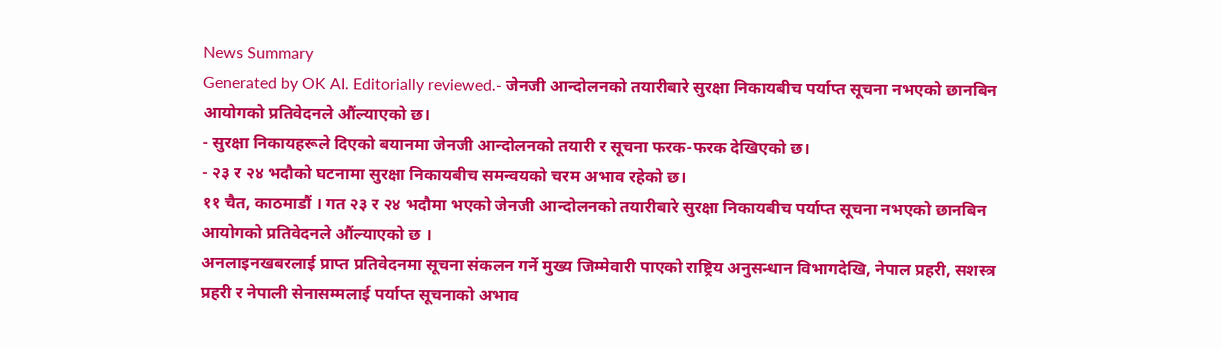News Summary
Generated by OK AI. Editorially reviewed.- जेनजी आन्दोलनको तयारीबारे सुरक्षा निकायबीच पर्याप्त सूचना नभएको छानबिन आयोगको प्रतिवेदनले औंल्याएको छ।
- सुरक्षा निकायहरूले दिएको बयानमा जेनजी आन्दोलनको तयारी र सूचना फरक-फरक देखिएको छ।
- २३ र २४ भदौको घटनामा सुरक्षा निकायबीच समन्वयको चरम अभाव रहेको छ।
११ चैत, काठमाडौं । गत २३ र २४ भदौमा भएको जेनजी आन्दोलनको तयारीबारे सुरक्षा निकायबीच पर्याप्त सूचना नभएको छानबिन आयोगको प्रतिवेदनले औंल्याएको छ ।
अनलाइनखबरलाई प्राप्त प्रतिवेदनमा सूचना संकलन गर्ने मुख्य जिम्मेवारी पाएको राष्ट्रिय अनुसन्धान विभागदेखि, नेपाल प्रहरी, सशस्त्र प्रहरी र नेपाली सेनासम्मलाई पर्याप्त सूचनाको अभाव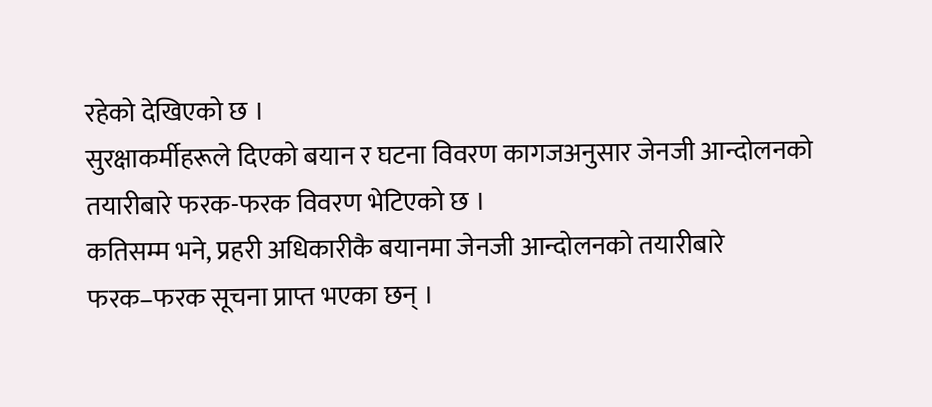रहेको देखिएको छ ।
सुरक्षाकर्मीहरूले दिएको बयान र घटना विवरण कागजअनुसार जेनजी आन्दोलनको तयारीबारे फरक-फरक विवरण भेटिएको छ ।
कतिसम्म भने, प्रहरी अधिकारीकै बयानमा जेनजी आन्दोलनको तयारीबारे फरक–फरक सूचना प्राप्त भएका छन् ।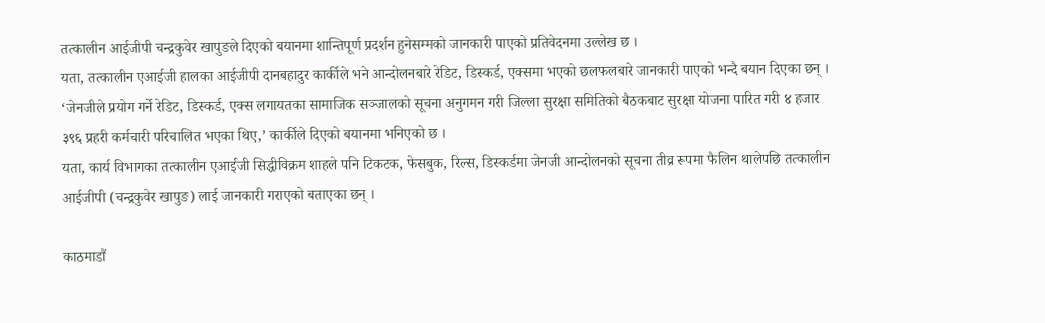तत्कालीन आईजीपी चन्द्रकुवेर खापुङले दिएको बयानमा शान्तिपूर्ण प्रदर्शन हुनेसम्मको जानकारी पाएको प्रतिवेदनमा उल्लेख छ ।
यता, तत्कालीन एआईजी हालका आईजीपी दानबहादुर कार्कीले भने आन्दोलनबारे रेडिट, डिस्कर्ड, एक्समा भएको छलफलबारे जानकारी पाएको भन्दै बयान दिएका छन् ।
‘जेनजीले प्रयोग गर्ने रेडिट, डिस्कर्ड, एक्स लगायतका सामाजिक सञ्जालको सूचना अनुगमन गरी जिल्ला सुरक्षा समितिको बैठकबाट सुरक्षा योजना पारित गरी ४ हजार ३९६ प्रहरी कर्मचारी परिचालित भएका थिए,’ कार्कीले दिएको बयानमा भनिएको छ ।
यता, कार्य विभागका तत्कालीन एआईजी सिद्धीविक्रम शाहले पनि टिकटक, फेसबुक, रिल्स, डिस्कर्डमा जेनजी आन्दोलनको सूचना तीव्र रूपमा फैलिन थालेपछि तत्कालीन आईजीपी (चन्द्रकुवेर खापुङ) लाई जानकारी गराएको बताएका छन् ।

काठमाडौं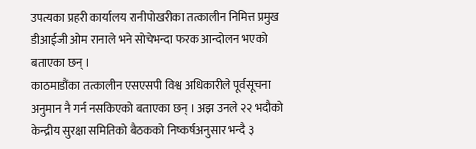उपत्यका प्रहरी कार्यालय रानीपोखरीका तत्कालीन निमित्त प्रमुख डीआईजी ओम रानाले भने सोचेभन्दा फरक आन्दोलन भएको बताएका छन् ।
काठमाडौंका तत्कालीन एसएसपी विश्व अधिकारीले पूर्वसूचना अनुमान नै गर्न नसकिएको बताएका छन् । अझ उनले २२ भदौको केन्द्रीय सुरक्षा समितिको बैठकको निष्कर्षअनुसार भन्दै ३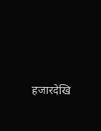हजारदेखि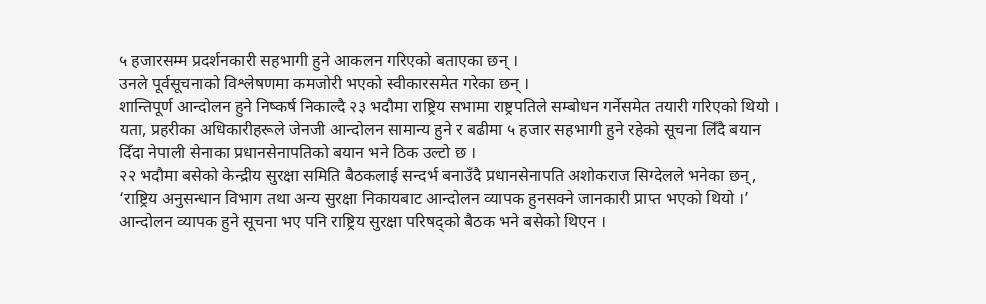५ हजारसम्म प्रदर्शनकारी सहभागी हुने आकलन गरिएको बताएका छन् ।
उनले पूर्वसूचनाको विश्लेषणमा कमजोरी भएको स्वीकारसमेत गरेका छन् ।
शान्तिपूर्ण आन्दोलन हुने निष्कर्ष निकाल्दै २३ भदौमा राष्ट्रिय सभामा राष्ट्रपतिले सम्बोधन गर्नेसमेत तयारी गरिएको थियो ।
यता, प्रहरीका अधिकारीहरूले जेनजी आन्दोलन सामान्य हुने र बढीमा ५ हजार सहभागी हुने रहेको सूचना लिँदै बयान दिँदा नेपाली सेनाका प्रधानसेनापतिको बयान भने ठिक उल्टो छ ।
२२ भदौमा बसेको केन्द्रीय सुरक्षा समिति बैठकलाई सन्दर्भ बनाउँदै प्रधानसेनापति अशोकराज सिग्देलले भनेका छन्, ‘राष्ट्रिय अनुसन्धान विभाग तथा अन्य सुरक्षा निकायबाट आन्दोलन व्यापक हुनसक्ने जानकारी प्राप्त भएको थियो ।’
आन्दोलन व्यापक हुने सूचना भए पनि राष्ट्रिय सुरक्षा परिषद्को बैठक भने बसेको थिएन ।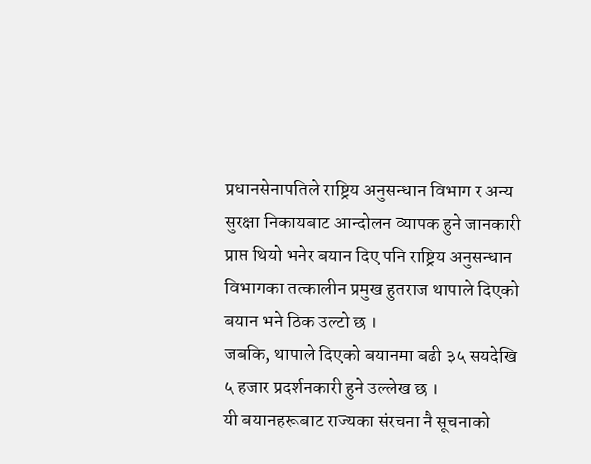प्रधानसेनापतिले राष्ट्रिय अनुसन्धान विभाग र अन्य सुरक्षा निकायबाट आन्दोलन व्यापक हुने जानकारी प्राप्त थियो भनेर बयान दिए पनि राष्ट्रिय अनुसन्धान विभागका तत्कालीन प्रमुख हुतराज थापाले दिएको बयान भने ठिक उल्टो छ ।
जबकि, थापाले दिएको बयानमा बढी ३५ सयदेखि ५ हजार प्रदर्शनकारी हुने उल्लेख छ ।
यी बयानहरूबाट राज्यका संरचना नै सूचनाको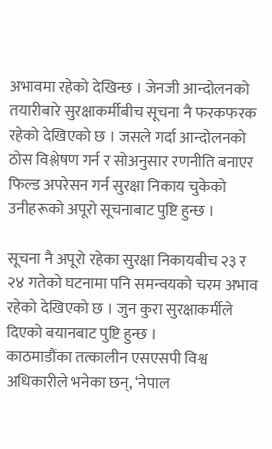अभावमा रहेको देखिन्छ । जेनजी आन्दोलनको तयारीबारे सुरक्षाकर्मीबीच सूचना नै फरकफरक रहेको देखिएको छ । जसले गर्दा आन्दोलनको ठोस विश्लेषण गर्न र सोअनुसार रणनीति बनाएर फिल्ड अपरेसन गर्न सुरक्षा निकाय चुकेको उनीहरूको अपूरो सूचनाबाट पुष्टि हुन्छ ।

सूचना नै अपूरो रहेका सुरक्षा निकायबीच २३ र २४ गतेको घटनामा पनि समन्वयको चरम अभाव रहेको देखिएको छ । जुन कुरा सुरक्षाकर्मीले दिएको बयानबाट पुष्टि हुन्छ ।
काठमाडौंका तत्कालीन एसएसपी विश्व अधिकारीले भनेका छन्, ‘नेपाल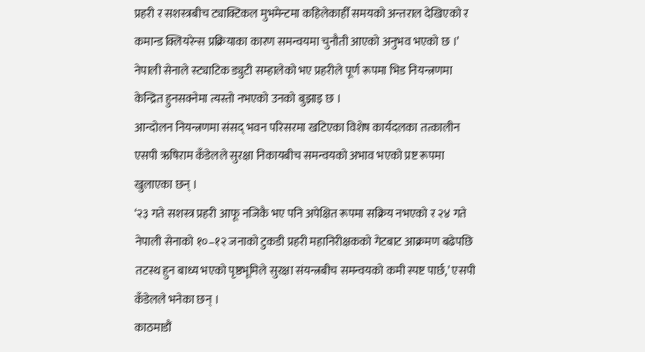प्रहरी र सशस्त्रबीच ट्याक्टिकल मुभमेन्टमा कहिलेकाहीँ समयको अन्तराल देखिएको र कमान्ड क्लियरेन्स प्रक्रियाका कारण समन्वयमा चुनौती आएको अनुभव भएको छ ।’
नेपाली सेनाले स्ट्याटिक ड्युटी सम्हालेको भए प्रहरीले पूर्ण रूपमा भिड नियन्त्रणमा केन्द्रित हुनसक्नेमा त्यस्तो नभएको उनको बुझाइ छ ।
आन्दोलन नियन्त्रणमा संसद् भवन परिसरमा खटिएका विशेष कार्यदलका तत्कालीन एसपी ऋषिराम कँडेलले सुरक्षा निकायबीच समन्वयको अभाव भएको प्रष्ट रूपमा खुलाएका छन् ।
‘२३ गते सशस्त्र प्रहरी आफू नजिकै भए पनि अपेक्षित रूपमा सक्रिय नभएको र २४ गते नेपाली सेनाको १०–१२ जनाको टुकडी प्रहरी महानिरीक्षकको गेटबाट आक्रमण बढेपछि तटस्थ हुन बाध्य भएको पृष्ठभूमिले सुरक्षा संयन्त्रबीच समन्वयको कमी स्पष्ट पार्छ,’ एसपी कँडेलले भनेका छन् ।
काठमाडौं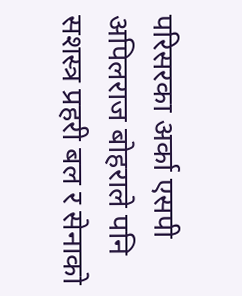परिसरका अर्का एसपी अपिलराज बोहराले पनि सशस्त्र प्रहरी बल र सेनाको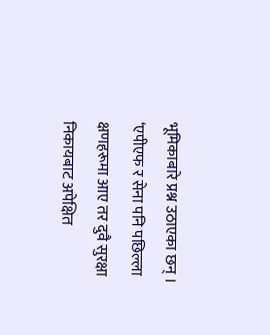भूमिकाबारे प्रश्न उठाएका छन् ।
‘एपीएफ र सेना पनि पछिल्ला क्षणहरूमा आए तर दुवै सुरक्षा निकायबाट अपेक्षित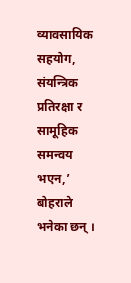व्यावसायिक सहयोग, संयन्त्रिक प्रतिरक्षा र सामूहिक समन्वय भएन,’ बोहराले भनेका छन् ।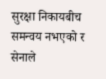सुरक्षा निकायबीच समन्वय नभएको र सेनाले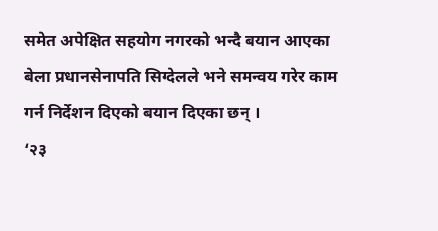समेत अपेक्षित सहयोग नगरको भन्दै बयान आएका बेला प्रधानसेनापति सिग्देलले भने समन्वय गरेर काम गर्न निर्देशन दिएको बयान दिएका छन् ।
‘२३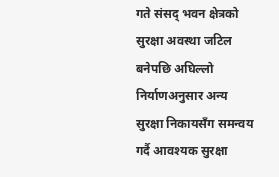गते संसद् भवन क्षेत्रको सुरक्षा अवस्था जटिल बनेपछि अघिल्लो निर्याणअनुसार अन्य सुरक्षा निकायसँग समन्वय गर्दै आवश्यक सुरक्षा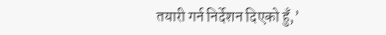तयारी गर्न निर्देशन दिएको हुँ,’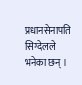प्रधानसेनापति सिग्देलले भनेका छन् ।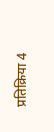प्रतिक्रिया 4